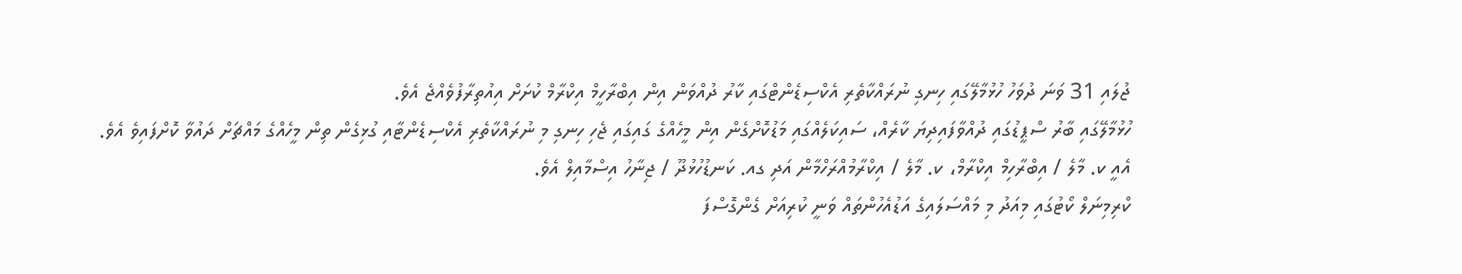ޖުލައި 31 ވަނަ ދުވަހު ހުޅުމާލޭގައި ހިނގި ނުރައްކާތެރި އެކްސިޑެންޓްގައި ކާރު ދުއްވަން އިން އިބްރާހީމް އިކްރާމް ކުށަށް އިއުތިރާފުވެއްޖެ އެވެ.
ހުޅުމާލޭގައި ބާރު ސްޕީޑުގައި ދުއްވާފައިދިޔަ ކާރެއް، ސައިކަލެއްގައި މަޑުކޮށްގެން އިން މީހެއްގެ ގައިގައި ޖެހި ހިނގި މި ނުރައްކާތެރި އެކްސިޑެންޓާއި ގުޅިގެން ތިން މީހެއްގެ މައްޗަށް ދައުވާ ކޮށްފައިވެ އެވެ. އެއީ ކ. މާލެ / އިބްރާހިމް އިކްރާމް، ކ. މާލެ / އިކްރާމުއްރަހްމާން އަދި ގއ. ކަނޑުހުޅުދޫ / ޖިނާހު އިސްމާއިލް އެވެ.
ކްރިމިނަލް ކޯޓުގައި މިއަދު މި މައްސަލައިގެ އަޑުއެހުންތައް ވަނީ ކުރިއަށް ގެންގޮސްފަ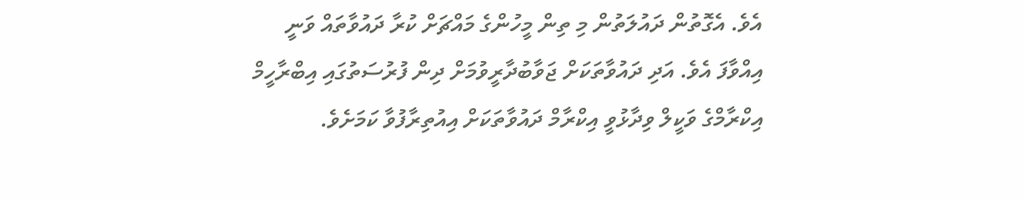އެވެ. އެގޮތުން ދައުލަތުން މި ތިން މީހުންގެ މައްޗަށް ކުރާ ދައުވާތައް ވަނީ އިއްވާފަ އެވެ. އަދި ދައުވާތަކަށް ޖަވާބުދާރީވުމަށް ދިން ފުރުސަތުގައި އިބްރާހީމް އިކްރާމްގެ ވަކީލް ވިދާޅުވީ އިކްރާމް ދައުވާތަކަށް އިއުތިރާފުވާ ކަމަށެވެ.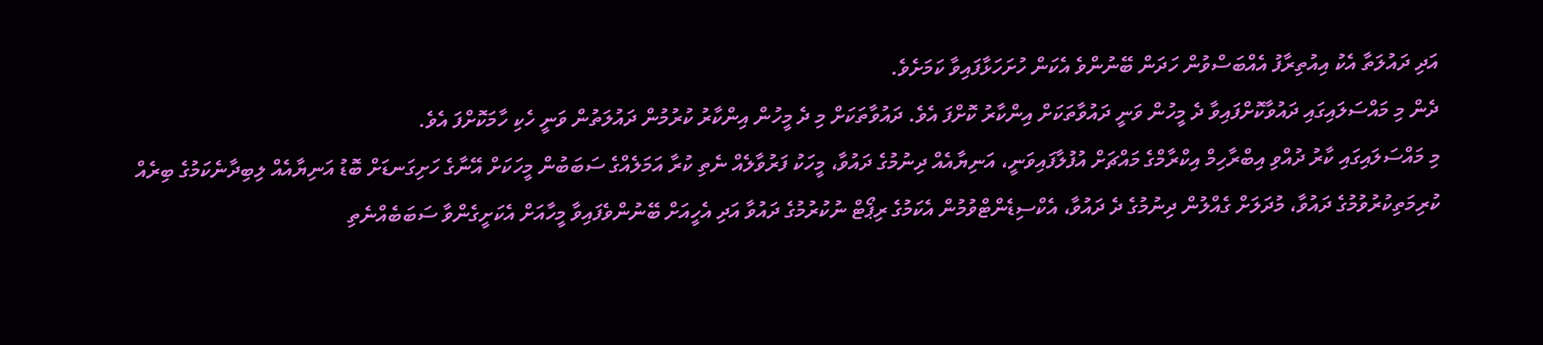އަދި ދައުލަތާ އެކު އިއުތިރާފު އެއްބަސްވުން ހަދަން ބޭނުންވެ އެކަން ހުށަހަޅާފައިވާ ކަމަށެވެ.
ދެން މި މައްސަލައިގައި ދައުވާކޮށްފައިވާ ދެ މީހުން ވަނީ ދައުވާތަކަށް އިންކާރު ކޮށްފަ އެވެ. ދައުވާތަކަށް މި ދެ މީހުން އިންކާރު ކުރުމުން ދައުލަތުން ވަނީ ހެކި ހާމަކޮށްފަ އެވެ.
މި މައްސަލައިގައި ކާރު ދުއްވި އިބްރާހިމް އިކްރާމްގެ މައްޗަށް އުފުލާފައިވަނީ، އަނިޔާއެއް ދިނުމުގެ ދައުވާ، މީހަކު ފަރުވާލެއް ނެތި ކުރާ އަމަލެއްގެ ސަބަބުން މީހަކަށް އޭނާގެ ހަށިގަނޑަށް ބޮޑު އަނިޔާއެއް ލިބިދާނެކަމުގެ ބިރެއް ކުރިމަތިކުރުވުމުގެ ދައުވާ، މުދަލަށް ގެއްލުން ދިނުމުގެ ދެ ދައުވާ، އެކްސިޑެންޓްވުމުން އެކަމުގެ ރިޕޯޓް ނުކުރުމުގެ ދައުވާ އަދި އެހީއަށް ބޭނުންވެފައިވާ މީހާއަށް އެކަށީގެންވާ ސަބަބެއްނެތި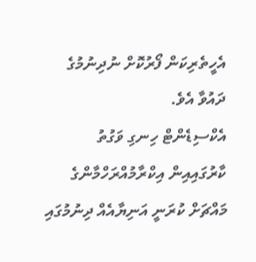އެހީތެރިކަން ފޯރުކޮށް ނުދިނުމުގެ ދައުވާ އެވެ.
އެކްސިޑެންޓް ހިނގި ވަގުތު ކާރުގައިއިން އިކްރާމުއްރަހްމާންގެ މައްޗަށް ކުރަނީ އަނިޔާއެއް ދިނުމުގައި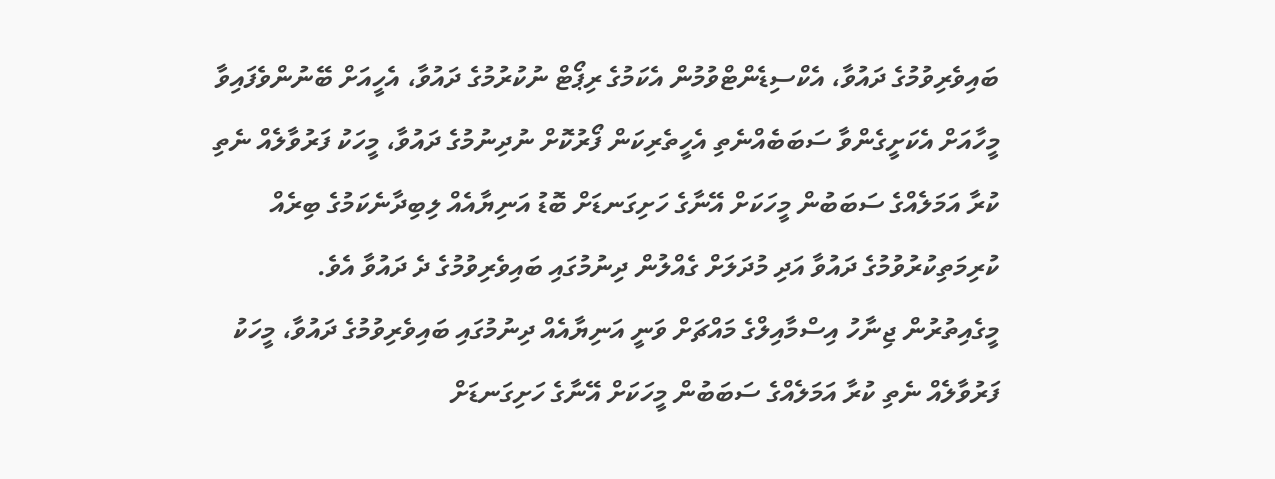ބައިވެރިވުމުގެ ދައުވާ، އެކްސިޑެންޓްވުމުން އެކަމުގެ ރިޕޯޓް ނުކުރުމުގެ ދައުވާ، އެހީއަށް ބޭނުންވެފައިވާ މީހާއަށް އެކަށީގެންވާ ސަބަބެއްނެތި އެހީތެރިކަން ފޯރުކޮށް ނުދިނުމުގެ ދައުވާ، މީހަކު ފަރުވާލެއް ނެތި ކުރާ އަމަލެއްގެ ސަބަބުން މީހަކަށް އޭނާގެ ހަށިގަނޑަށް ބޮޑު އަނިޔާއެއް ލިބިދާނެކަމުގެ ބިރެއް ކުރިމަތިކުރުވުމުގެ ދައުވާ އަދި މުދަލަށް ގެއްލުން ދިނުމުގައި ބައިވެރިވުމުގެ ދެ ދައުވާ އެވެ.
މީގެއިތުރުން ޖިނާހު އިސްމާއިލްގެ މައްޗަށް ވަނީ އަނިޔާއެއް ދިނުމުގައި ބައިވެރިވުމުގެ ދައުވާ، މީހަކު ފަރުވާލެއް ނެތި ކުރާ އަމަލެއްގެ ސަބަބުން މީހަކަށް އޭނާގެ ހަށިގަނޑަށް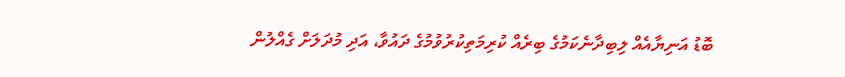ބޮޑު އަނިޔާއެއް ލިބިދާނެކަމުގެ ބިރެއް ކުރިމަތިކުރުވުމުގެ ދައުވާ، އަދި މުދަލަށް ގެއްލުން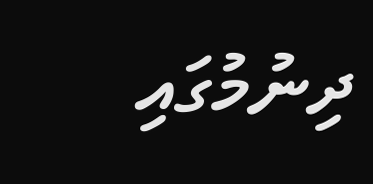ދިނުމުގައި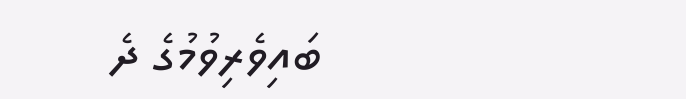ބައިވެރިވުމުގެ ދެ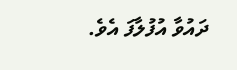ދައުވާ އުފުލާފަ އެވެ.